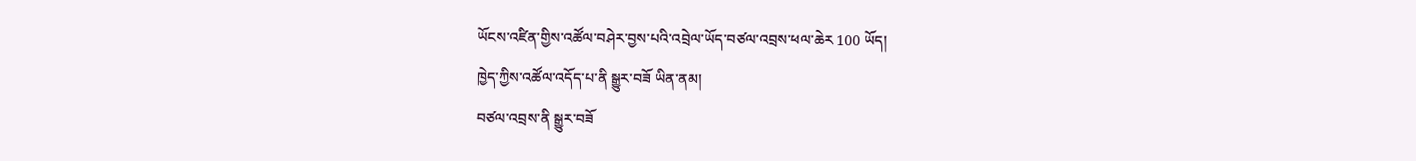ཡོངས་འཛིན་གྱིས་འཚོལ་བཤེར་བྱས་པའི་འབྲེལ་ཡོད་བཙལ་འབྲས་ཕལ་ཆེར 100 ཡོད།
ཁྱེད་ཀྱིས་འཚོལ་འདོད་པ་ནི སྒྱུར་བཟོ ཡིན་ནམ།
བཙལ་འབྲས་ནི སྒྱུར་བཟོ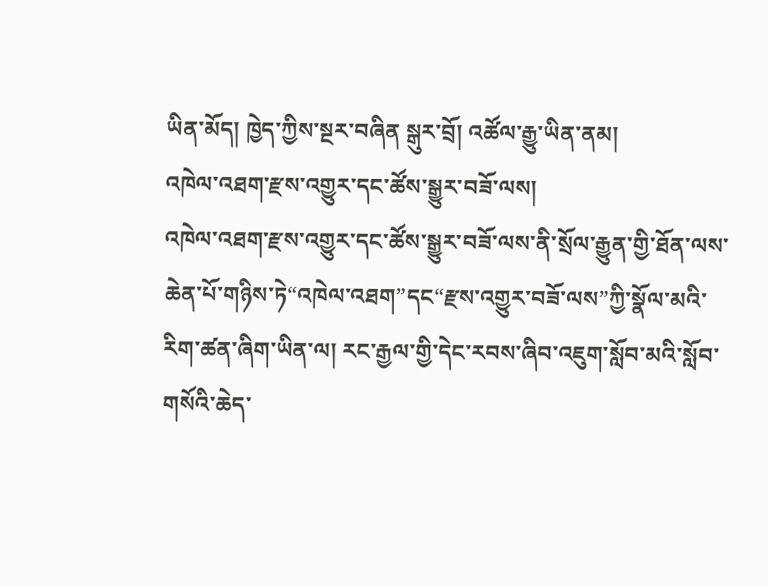ཡིན་མོད། ཁྱེད་ཀྱིས་སྔར་བཞིན སྒུར་བྲོ། འཚོལ་རྒྱུ་ཡིན་ནམ།
འཁེལ་འཐག་རྫས་འགྱུར་དང་ཚོས་སྒྱུར་བཟོ་ལས།
འཁེལ་འཐག་རྫས་འགྱུར་དང་ཚོས་སྒྱུར་བཟོ་ལས་ནི་སྲོལ་རྒྱུན་གྱི་ཐོན་ལས་ཆེན་པོ་གཉིས་ཏེ“འཁེལ་འཐག”དང“རྫས་འགྱུར་བཟོ་ལས”ཀྱི་སྣོལ་མའི་རིག་ཚན་ཞིག་ཡིན་ལ། རང་རྒྱལ་གྱི་དེང་རབས་ཞིབ་འཇུག་སློབ་མའི་སློབ་གསོའི་ཆེད་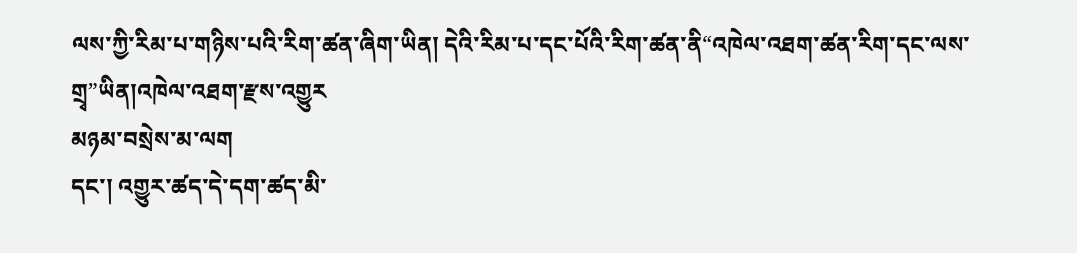ལས་ཀྱི་རིམ་པ་གཉིས་པའི་རིག་ཚན་ཞིག་ཡིན། དེའི་རིམ་པ་དང་པོའི་རིག་ཚན་ནི“འཁེལ་འཐག་ཚན་རིག་དང་ལས་གྲྭ”ཡིན།འཁེལ་འཐག་རྫས་འགྱུར
མཉམ་བསྲེས་མ་ལག
དང་། འགྱུར་ཚད་དེ་དག་ཚད་མི་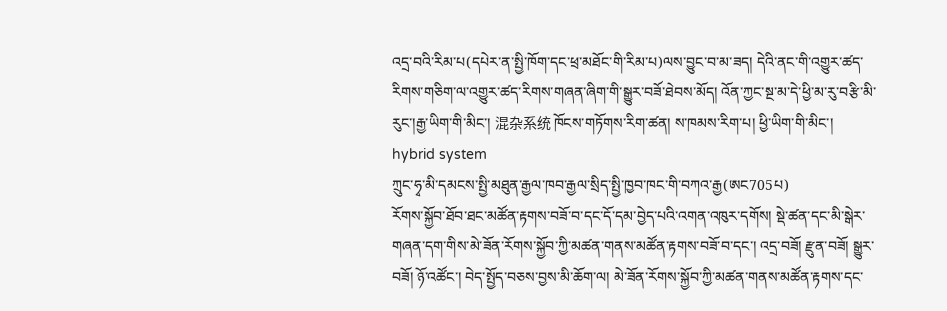འདྲ་བའི་རིམ་པ(དཔེར་ན་སྤྱི་ཁོག་དང་ཕྲ་མཐོང་གི་རིམ་པ)ལས་བྱུང་བ་མ་ཟད། དེའི་ནང་གི་འགྱུར་ཚད་རིགས་གཅིག་ལ་འགྱུར་ཚད་རིགས་གཞན་ཞིག་གི་སྒྱུར་བཟོ་ཐེབས་མོད། འོན་ཀྱང་སྔ་མ་དེ་ཕྱི་མ་རུ་བརྩི་མི་རུང་།རྒྱ་ཡིག་གི་མིང་། 混杂系统 ཁོངས་གཏོགས་རིག་ཚན། ས་ཁམས་རིག་པ། ཕྱི་ཡིག་གི་མིང་། hybrid system
ཀྲུང་ཧྭ་མི་དམངས་སྤྱི་མཐུན་རྒྱལ་ཁབ་རྒྱལ་སྲིད་སྤྱི་ཁྱབ་ཁང་གི་བཀའ་རྒྱ(ཨང705པ)
རོགས་སྐྱོབ་ཐོབ་ཐང་མཚོན་རྟགས་བཟོ་བ་དང་དོ་དམ་བྱེད་པའི་འགན་འཁུར་དགོས། སྡེ་ཚན་དང་མི་སྒེར་གཞན་དག་གིས་མེ་ཟོན་རོགས་སྐྱོབ་ཀྱི་མཚན་གནས་མཚོན་རྟགས་བཟོ་བ་དང་། འདྲ་བཟོ། རྫུན་བཟོ། སྒྱུར་བཟོ། ཉོ་འཚོང་། བེད་སྤྱོད་བཅས་བྱས་མི་ཆོག་ལ། མེ་ཟོན་རོགས་སྐྱོབ་ཀྱི་མཚན་གནས་མཚོན་རྟགས་དང་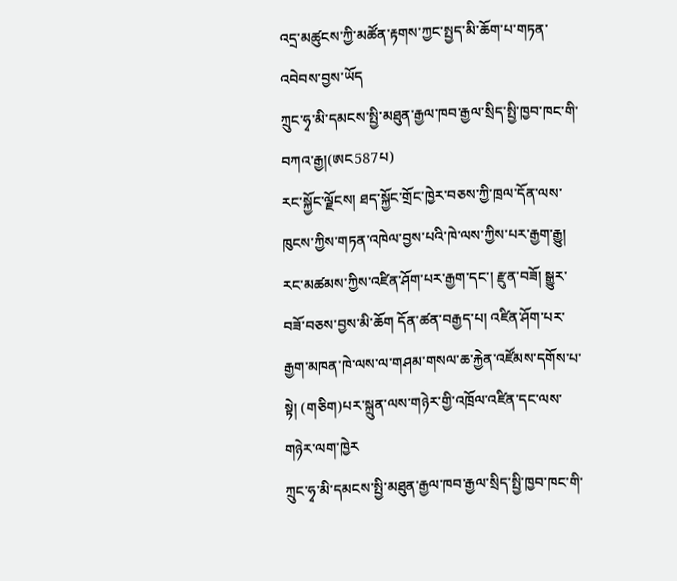འདྲ་མཚུངས་ཀྱི་མཚོན་རྟགས་ཀྱང་སྤྱད་མི་ཆོག་པ་གཏན་འབེབས་བྱས་ཡོད
ཀྲུང་ཧྭ་མི་དམངས་སྤྱི་མཐུན་རྒྱལ་ཁབ་རྒྱལ་སྲིད་སྤྱི་ཁྱབ་ཁང་གི་བཀའ་རྒྱ།(ཨང587པ)
རང་སྐྱོང་ལྗོངས། ཐད་སྐྱོང་གྲོང་ཁྱེར་བཅས་ཀྱི་ཁྲལ་དོན་ལས་ཁུངས་ཀྱིས་གཏན་འཁེལ་བྱས་པའི་ཁེ་ལས་ཀྱིས་པར་རྒྱག་རྒྱུ། རང་མཚམས་ཀྱིས་འཛིན་ཤོག་པར་རྒྱག་དང་། རྫུན་བཟོ། སྒྱུར་བཟོ་བཅས་བྱས་མི་ཆོག དོན་ཚན་བརྒྱད་པ། འཛིན་ཤོག་པར་རྒྱག་མཁན་ཁེ་ལས་ལ་གཤམ་གསལ་ཆ་རྐྱེན་འཛོམས་དགོས་པ་སྟེ། (གཅིག)པར་སྐྲུན་ལས་གཉེར་གྱི་འཁྲོལ་འཛིན་དང་ལས་གཉེར་ལག་ཁྱེར
ཀྲུང་ཧྭ་མི་དམངས་སྤྱི་མཐུན་རྒྱལ་ཁབ་རྒྱལ་སྲིད་སྤྱི་ཁྱབ་ཁང་གི་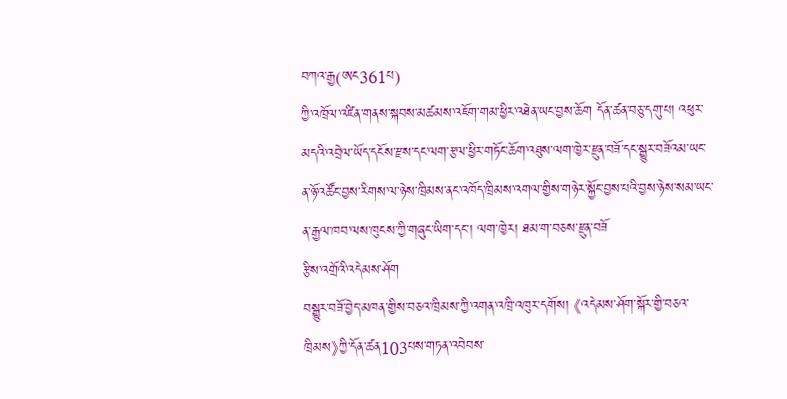བཀའ་རྒྱ(ཨང361པ)
ཀྱི་འཁྲོལ་འཛིན་གནས་སྐབས་མཚམས་འཇོག་གམ་ཕྱིར་འཐེན་ཡང་བྱས་ཆོག དོན་ཚན་བཅུ་དགུ་པ། འཕུར་མདའི་འབྲེལ་ཡོད་དངོས་རྫས་དང་ལག་རྩལ་ཕྱིར་གཏོང་ཆོག་འཐུས་ལག་ཁྱེར་རྫུན་བཟོ་དང་སྒྱུར་བཟོའམ་ཡང་ན་ཉོ་འཚོང་བྱས་རིགས་ལ་ཉེས་ཁྲིམས་ནང་འཁོད་ཁྲིམས་འགལ་གྱིས་གཉེར་སྐྱོང་བྱས་པའི་བྱས་ཉེས་སམ་ཡང་ན་རྒྱལ་ཁབ་ལས་ཁུངས་ཀྱི་གཞུང་ཡིག་དང་། ལག་ཁྱེར། ཐམ་ག་བཅས་རྫུན་བཟོ
རྩིས་འགྲོའི་འདེམས་ཤོག
བསྒྱུར་བཟོ་བྱེད་མཁན་གྱིས་བཅའ་ཁྲིམས་ཀྱི་འགན་འཁྲི་འཁུར་དགོས། 《འདེམས་ཤོག་སྐོར་གྱི་བཅའ་ཁྲིམས》ཀྱི་དོན་ཚན103པས་གཏན་འབེབས་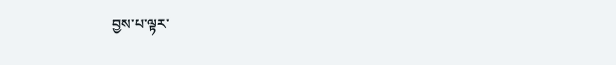བྱས་པ་ལྟར་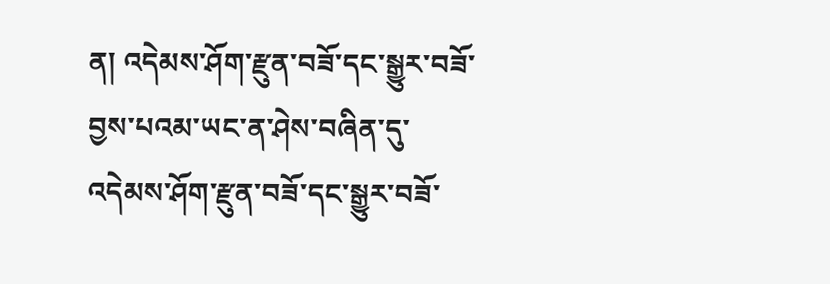ན། འདེམས་ཤོག་རྫུན་བཟོ་དང་སྒྱུར་བཟོ་བྱས་པའམ་ཡང་ན་ཤེས་བཞིན་དུ་འདེམས་ཤོག་རྫུན་བཟོ་དང་སྒྱུར་བཟོ་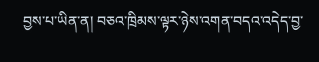བྱས་པ་ཡིན་ན། བཅའ་ཁྲིམས་ལྟར་ཉེས་འགན་བདའ་འདེད་བྱ་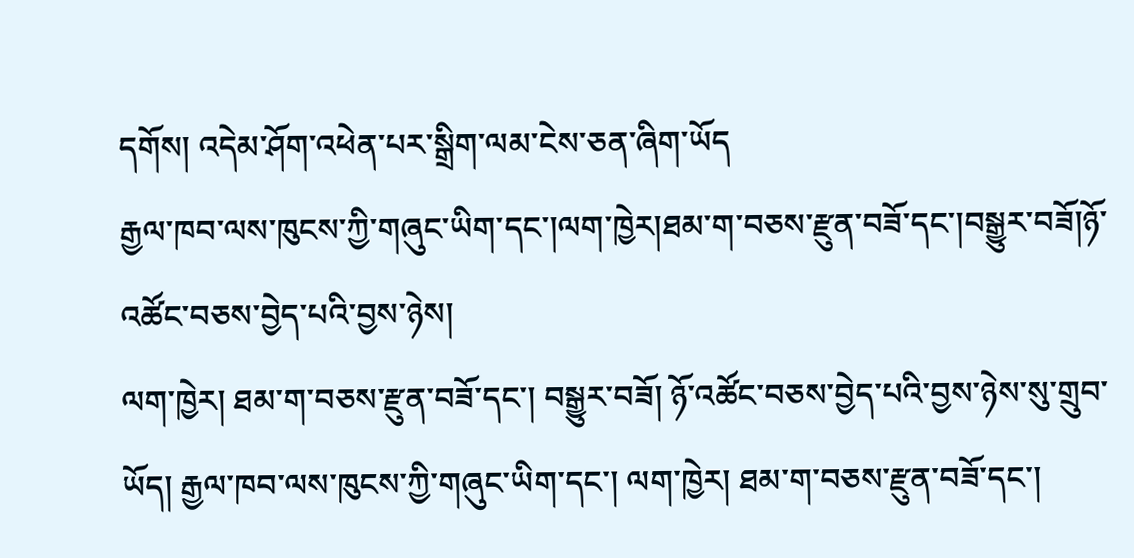དགོས། འདེམ་ཤོག་འཕེན་པར་སྒྲིག་ལམ་ངེས་ཅན་ཞིག་ཡོད
རྒྱལ་ཁབ་ལས་ཁུངས་ཀྱི་གཞུང་ཡིག་དང་།ལག་ཁྱེར།ཐམ་ག་བཅས་རྫུན་བཟོ་དང་།བསྒྱུར་བཟོ།ཉོ་འཚོང་བཅས་བྱེད་པའི་བྱས་ཉེས།
ལག་ཁྱེར། ཐམ་ག་བཅས་རྫུན་བཟོ་དང་། བསྒྱུར་བཟོ། ཉོ་འཚོང་བཅས་བྱེད་པའི་བྱས་ཉེས་སུ་གྲུབ་ཡོད། རྒྱལ་ཁབ་ལས་ཁུངས་ཀྱི་གཞུང་ཡིག་དང་། ལག་ཁྱེར། ཐམ་ག་བཅས་རྫུན་བཟོ་དང་།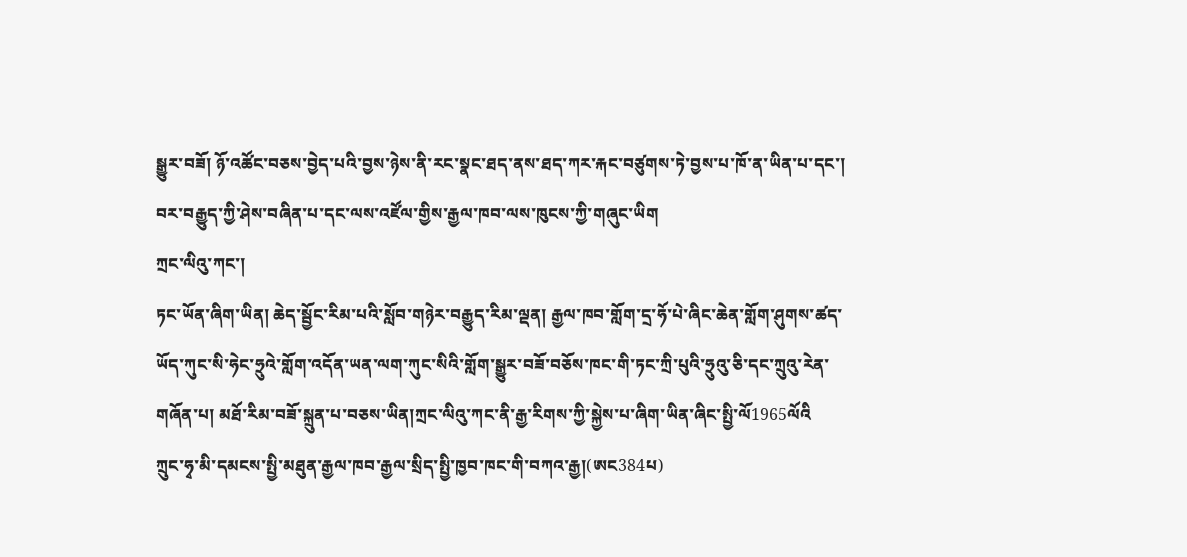སྒྱུར་བཟོ། ཉོ་འཚོང་བཅས་བྱེད་པའི་བྱས་ཉེས་ནི་རང་སྣང་ཐད་ནས་ཐད་ཀར་རྐང་བཙུགས་ཏེ་བྱས་པ་ཁོ་ན་ཡིན་པ་དང་། བར་བརྒྱུད་ཀྱི་ཤེས་བཞིན་པ་དང་ལས་འཛོལ་གྱིས་རྒྱལ་ཁབ་ལས་ཁུངས་ཀྱི་གཞུང་ཡིག
ཀྲང་ལིའུ་ཀང་།
ཏང་ཡོན་ཞིག་ཡིན། ཆེད་སྦྱོང་རིམ་པའི་སློབ་གཉེར་བརྒྱུད་རིམ་ལྡན། རྒྱལ་ཁབ་གློག་དྲ་ཧོ་པེ་ཞིང་ཆེན་གློག་ཤུགས་ཚད་ཡོད་ཀུང་སི་ཧེང་ཧྲུའེ་གློག་འདོན་ཡན་ལག་ཀུང་སིའི་གློག་སྒྱུར་བཟོ་བཅོས་ཁང་གི་ཏང་ཀྲི་པུའི་ཧྲུའུ་ཅི་དང་ཀྲུའུ་རེན་གཞོན་པ། མཐོ་རིམ་བཟོ་སྐྲུན་པ་བཅས་ཡིན།ཀྲང་ལིའུ་ཀང་ནི་རྒྱ་རིགས་ཀྱི་སྐྱེས་པ་ཞིག་ཡིན་ཞིང་སྤྱི་ལོ1965ལོའི
ཀྲུང་ཧྭ་མི་དམངས་སྤྱི་མཐུན་རྒྱལ་ཁབ་རྒྱལ་སྲིད་སྤྱི་ཁྱབ་ཁང་གི་བཀའ་རྒྱ།(ཨང384པ)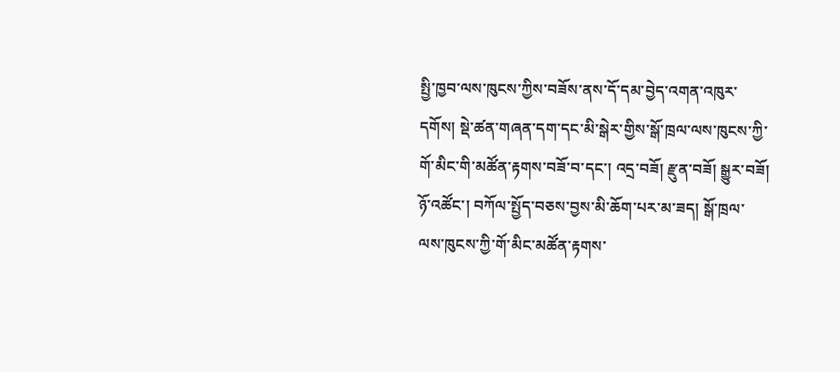སྤྱི་ཁྱབ་ལས་ཁུངས་ཀྱིས་བཟོས་ནས་དོ་དམ་བྱེད་འགན་འཁུར་དགོས། སྡེ་ཚན་གཞན་དག་དང་མི་སྒེར་གྱིས་སྒོ་ཁྲལ་ལས་ཁུངས་ཀྱི་གོ་མིང་གི་མཚོན་རྟགས་བཟོ་བ་དང་། འདྲ་བཟོ། རྫུན་བཟོ། སྒྱུར་བཟོ། ཉོ་འཚོང་། བཀོལ་སྤྱོད་བཅས་བྱས་མི་ཆོག་པར་མ་ཟད། སྒོ་ཁྲལ་ལས་ཁུངས་ཀྱི་གོ་མིང་མཚོན་རྟགས་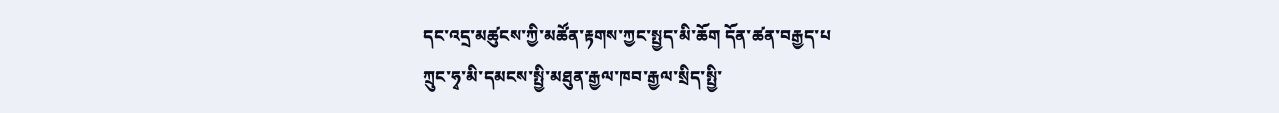དང་འདྲ་མཚུངས་ཀྱི་མཚོན་རྟགས་ཀྱང་སྤྱད་མི་ཆོག དོན་ཚན་བརྒྱད་པ
ཀྲུང་ཧྭ་མི་དམངས་སྤྱི་མཐུན་རྒྱལ་ཁབ་རྒྱལ་སྲིད་སྤྱི་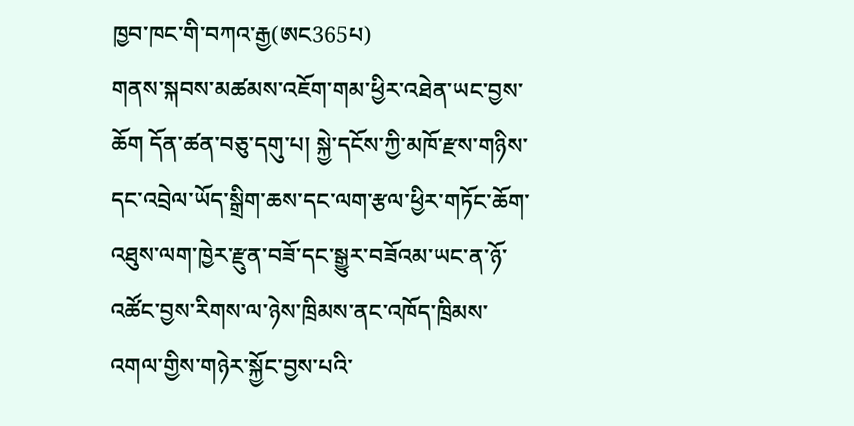ཁྱབ་ཁང་གི་བཀའ་རྒྱ(ཨང365པ)
གནས་སྐབས་མཚམས་འཇོག་གམ་ཕྱིར་འཐེན་ཡང་བྱས་ཆོག དོན་ཚན་བཅུ་དགུ་པ། སྐྱེ་དངོས་ཀྱི་མཁོ་རྫས་གཉིས་དང་འབྲེལ་ཡོད་སྒྲིག་ཆས་དང་ལག་རྩལ་ཕྱིར་གཏོང་ཆོག་འཐུས་ལག་ཁྱེར་རྫུན་བཟོ་དང་སྒྱུར་བཟོའམ་ཡང་ན་ཉོ་འཚོང་བྱས་རིགས་ལ་ཉེས་ཁྲིམས་ནང་འཁོད་ཁྲིམས་འགལ་གྱིས་གཉེར་སྐྱོང་བྱས་པའི་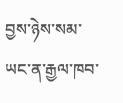བྱས་ཉེས་སམ་ཡང་ན་རྒྱལ་ཁབ་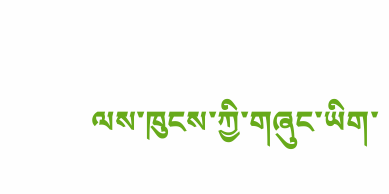ལས་ཁུངས་ཀྱི་གཞུང་ཡིག་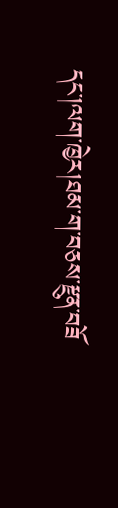དང་།ལག་ཁྱེར།ཐམ་ག་བཅས་རྫུན་བཟོ